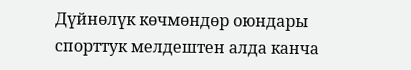Дүйнөлүк көчмөндөр оюндары спорттук мелдештен алда канча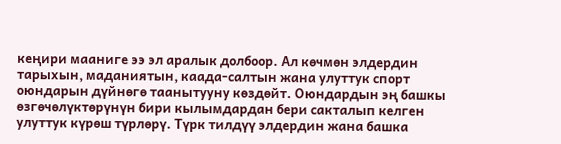кеңири мааниге ээ эл аралык долбоор. Ал көчмөн элдердин тарыхын, маданиятын, каада-салтын жана улуттук спорт оюндарын дүйнөгө таанытууну көздөйт. Оюндардын эң башкы өзгөчөлүктөрүнүн бири кылымдардан бери сакталып келген улуттук күрөш түрлөрү. Түрк тилдүү элдердин жана башка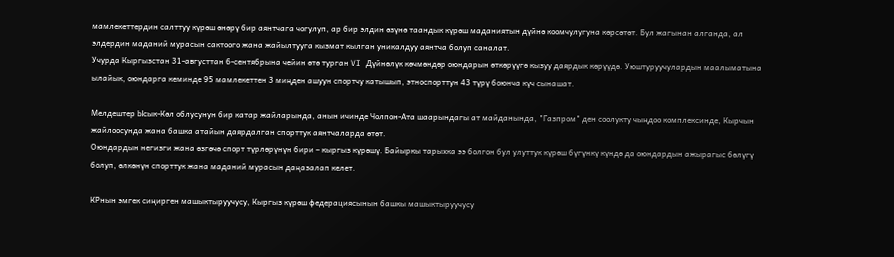мамлекеттердин салттуу күрөш өнөрү бир аянтчага чогулуп, ар бир элдин өзүнө таандык күрөш маданиятын дүйнө коомчулугуна көрсөтөт. Бул жагынан алганда, ал элдердин маданий мурасын сактоого жана жайылтууга кызмат кылган уникалдуу аянтча болуп саналат.
Учурда Кыргызстан 31-августтан 6-сентябрына чейин өтө турган VI Дүйнөлүк көчмөндөр оюндарын өткөрүүгө кызуу даярдык көрүүдө. Уюштуруучулардын маалыматына ылайык, оюндарга кеминде 95 мамлекеттен 3 миңден ашуун спортчу катышып, этноспорттун 43 түрү боюнча күч сынашат.

Мелдештер Ысык-Көл облусунун бир катар жайларында, анын ичинде Чолпон-Ата шаарындагы ат майданында, "Газпром" ден соолукту чыңдоо комплексинде, Кырчын жайлоосунда жана башка атайын даярдалган спорттук аянтчаларда өтөт.
Оюндардын негизги жана өзгөчө спорт түрлөрүнүн бири – кыргыз күрөшү. Байыркы тарыхка ээ болгон бул улуттук күрөш бүгүнкү күндө да оюндардын ажырагыс бөлүгү болуп, өлкөнүн спорттук жана маданий мурасын даңазалап келет.

КРнын эмгек сиңирген машыктыруучусу, Кыргыз күрөш федерациясынын башкы машыктыруучусу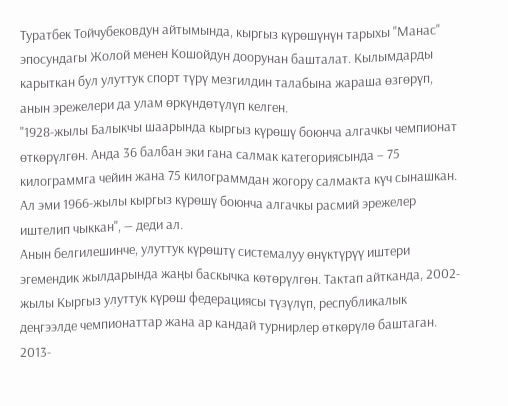Туратбек Тойчубековдун айтымында, кыргыз күрөшүнүн тарыхы "Манас" эпосундагы Жолой менен Кошойдун доорунан башталат. Кылымдарды карыткан бул улуттук спорт түрү мезгилдин талабына жараша өзгөрүп, анын эрежелери да улам өркүндөтүлүп келген.
"1928-жылы Балыкчы шаарында кыргыз күрөшү боюнча алгачкы чемпионат өткөрүлгөн. Анда 36 балбан эки гана салмак категориясында – 75 килограммга чейин жана 75 килограммдан жогору салмакта күч сынашкан. Ал эми 1966-жылы кыргыз күрөшү боюнча алгачкы расмий эрежелер иштелип чыккан", — деди ал.
Анын белгилешинче, улуттук күрөштү системалуу өнүктүрүү иштери эгемендик жылдарында жаңы баскычка көтөрүлгөн. Тактап айтканда, 2002-жылы Кыргыз улуттук күрөш федерациясы түзүлүп, республикалык деңгээлде чемпионаттар жана ар кандай турнирлер өткөрүлө баштаган. 2013-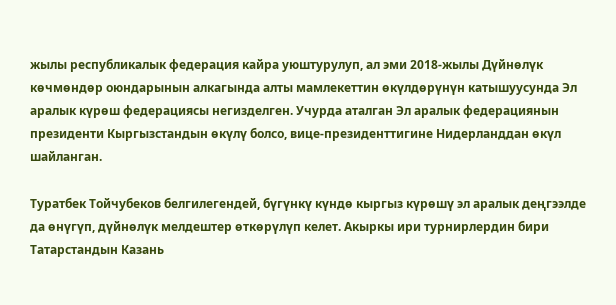жылы республикалык федерация кайра уюштурулуп, ал эми 2018-жылы Дүйнөлүк көчмөндөр оюндарынын алкагында алты мамлекеттин өкүлдөрүнүн катышуусунда Эл аралык күрөш федерациясы негизделген. Учурда аталган Эл аралык федерациянын президенти Кыргызстандын өкүлү болсо, вице-президенттигине Нидерланддан өкүл шайланган.

Туратбек Тойчубеков белгилегендей, бүгүнкү күндө кыргыз күрөшү эл аралык деңгээлде да өнүгүп, дүйнөлүк мелдештер өткөрүлүп келет. Акыркы ири турнирлердин бири Татарстандын Казань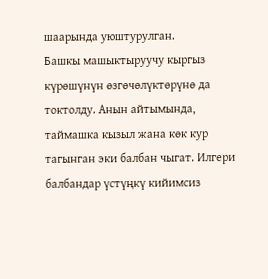шаарында уюштурулган.
Башкы машыктыруучу кыргыз күрөшүнүн өзгөчөлүктөрүнө да токтолду. Анын айтымында, таймашка кызыл жана көк кур тагынган эки балбан чыгат. Илгери балбандар үстүңкү кийимсиз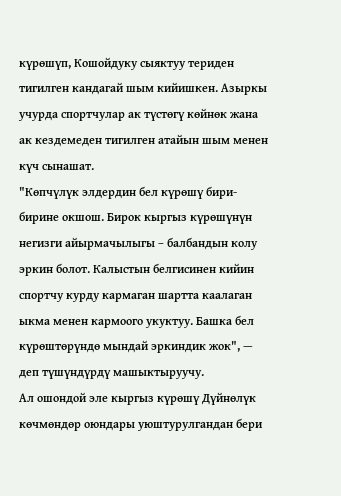күрөшүп, Кошойдуку сыяктуу териден тигилген кандагай шым кийишкен. Азыркы учурда спортчулар ак түстөгү көйнөк жана ак кездемеден тигилген атайын шым менен күч сынашат.
"Көпчүлүк элдердин бел күрөшү бири-бирине окшош. Бирок кыргыз күрөшүнүн негизги айырмачылыгы – балбандын колу эркин болот. Калыстын белгисинен кийин спортчу курду кармаган шартта каалаган ыкма менен кармоого укуктуу. Башка бел күрөштөрүндө мындай эркиндик жок", — деп түшүндүрдү машыктыруучу.
Ал ошондой эле кыргыз күрөшү Дүйнөлүк көчмөндөр оюндары уюштурулгандан бери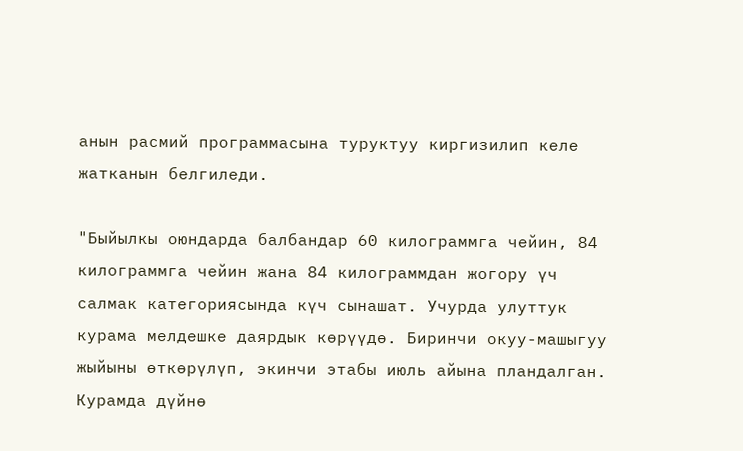анын расмий программасына туруктуу киргизилип келе жатканын белгиледи.

"Быйылкы оюндарда балбандар 60 килограммга чейин, 84 килограммга чейин жана 84 килограммдан жогору үч салмак категориясында күч сынашат. Учурда улуттук курама мелдешке даярдык көрүүдө. Биринчи окуу-машыгуу жыйыны өткөрүлүп, экинчи этабы июль айына пландалган. Курамда дүйнө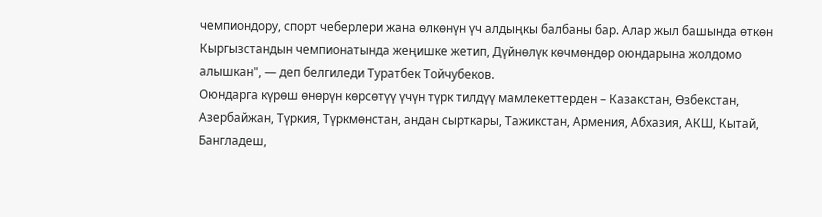чемпиондору, спорт чеберлери жана өлкөнүн үч алдыңкы балбаны бар. Алар жыл башында өткөн Кыргызстандын чемпионатында жеңишке жетип, Дүйнөлүк көчмөндөр оюндарына жолдомо алышкан", — деп белгиледи Туратбек Тойчубеков.
Оюндарга күрөш өнөрүн көрсөтүү үчүн түрк тилдүү мамлекеттерден – Казакстан, Өзбекстан, Азербайжан, Түркия, Түркмөнстан, андан сырткары, Тажикстан, Армения, Абхазия, АКШ, Кытай, Бангладеш,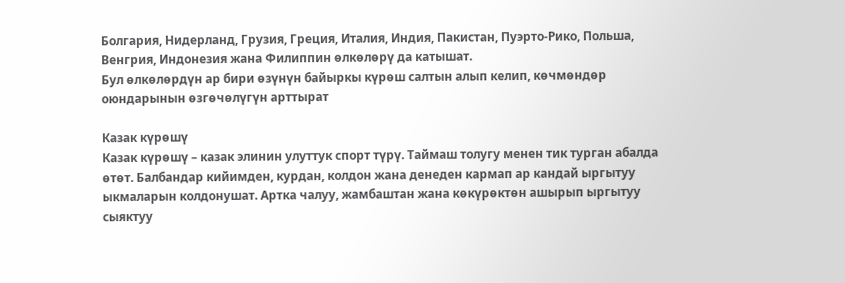Болгария, Нидерланд, Грузия, Греция, Италия, Индия, Пакистан, Пуэрто-Рико, Польша, Венгрия, Индонезия жана Филиппин өлкөлөрү да катышат.
Бул өлкөлөрдүн ар бири өзүнүн байыркы күрөш салтын алып келип, көчмөндөр оюндарынын өзгөчөлүгүн арттырат

Казак күрөшү
Казак күрөшү – казак элинин улуттук спорт түрү. Таймаш толугу менен тик турган абалда өтөт. Балбандар кийимден, курдан, колдон жана денеден кармап ар кандай ыргытуу ыкмаларын колдонушат. Артка чалуу, жамбаштан жана көкүрөктөн ашырып ыргытуу сыяктуу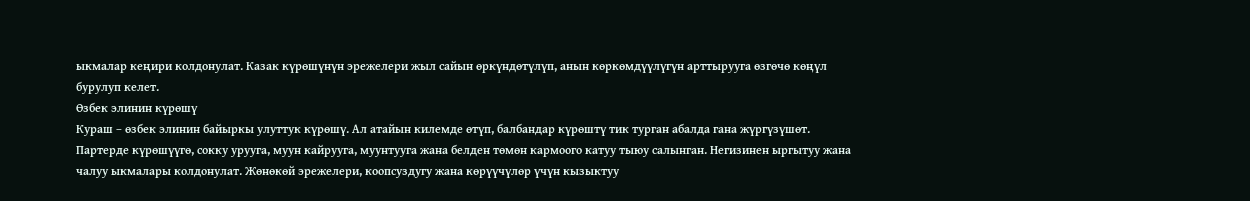ыкмалар кеңири колдонулат. Казак күрөшүнүн эрежелери жыл сайын өркүндөтүлүп, анын көркөмдүүлүгүн арттырууга өзгөчө көңүл бурулуп келет.
Өзбек элинин күрөшү
Кураш – өзбек элинин байыркы улуттук күрөшү. Ал атайын килемде өтүп, балбандар күрөштү тик турган абалда гана жүргүзүшөт. Партерде күрөшүүгө, сокку урууга, муун кайрууга, муунтууга жана белден төмөн кармоого катуу тыюу салынган. Негизинен ыргытуу жана чалуу ыкмалары колдонулат. Жөнөкөй эрежелери, коопсуздугу жана көрүүчүлөр үчүн кызыктуу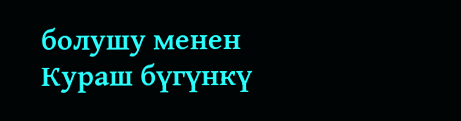болушу менен Кураш бүгүнкү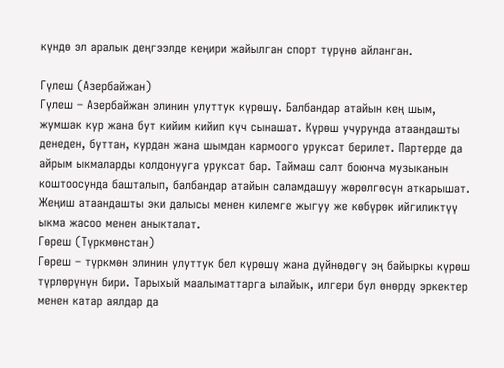күндө эл аралык деңгээлде кеңири жайылган спорт түрүнө айланган.

Гүлеш (Азербайжан)
Гүлеш – Азербайжан элинин улуттук күрөшү. Балбандар атайын кең шым, жумшак кур жана бут кийим кийип күч сынашат. Күрөш учурунда атаандашты денеден, буттан, курдан жана шымдан кармоого уруксат берилет. Партерде да айрым ыкмаларды колдонууга уруксат бар. Таймаш салт боюнча музыканын коштоосунда башталып, балбандар атайын саламдашуу жөрөлгөсүн аткарышат. Жеңиш атаандашты эки далысы менен килемге жыгуу же көбүрөк ийгиликтүү ыкма жасоо менен аныкталат.
Гөреш (Түркмөнстан)
Гөреш – түркмөн элинин улуттук бел күрөшү жана дүйнөдөгү эң байыркы күрөш түрлөрүнүн бири. Тарыхый маалыматтарга ылайык, илгери бул өнөрдү эркектер менен катар аялдар да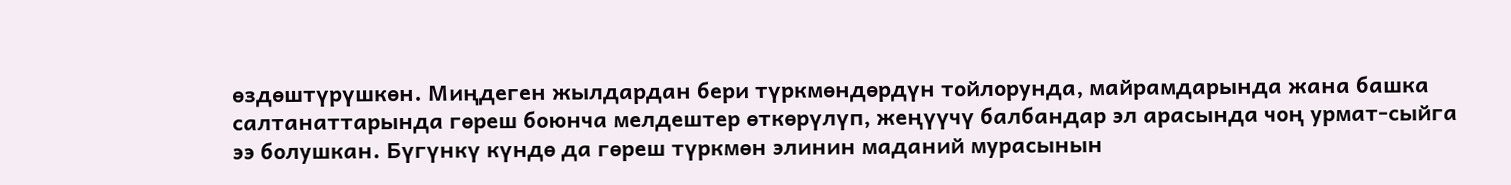өздөштүрүшкөн. Миңдеген жылдардан бери түркмөндөрдүн тойлорунда, майрамдарында жана башка салтанаттарында гөреш боюнча мелдештер өткөрүлүп, жеңүүчү балбандар эл арасында чоң урмат-сыйга ээ болушкан. Бүгүнкү күндө да гөреш түркмөн элинин маданий мурасынын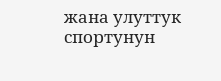жана улуттук спортунун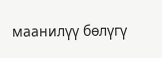маанилүү бөлүгү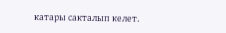катары сакталып келет.